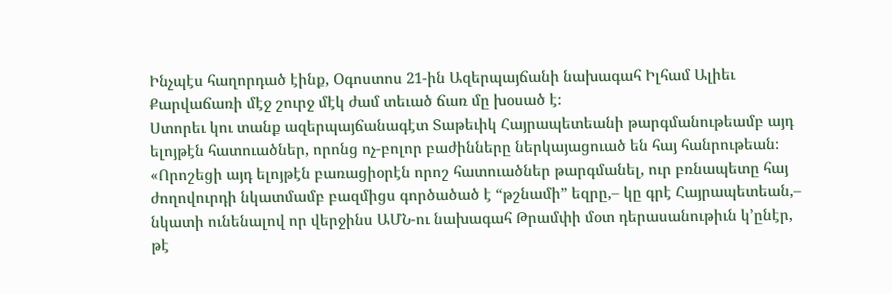Ինչպէս հաղորդած էինք, Օգոստոս 21-ին Ազերպայճանի նախագահ Իլհամ Ալիեւ Քարվաճառի մէջ շուրջ մէկ ժամ տեւած ճառ մը խօսած է։
Ստորեւ կու տանք ազերպայճանագէտ Տաթեւիկ Հայրապետեանի թարգմանութեամբ այդ ելոյթէն հատուածներ, որոնց ոչ-բոլոր բաժինները ներկայացուած են հայ հանրութեան։
«Որոշեցի այդ ելոյթէն բառացիօրէն որոշ հատուածներ թարգմանել, ուր բռնապետը հայ ժողովուրդի նկատմամբ բազմիցս գործածած է “թշնամի” եզրը,– կը գրէ Հայրապետեան,– նկատի ունենալով որ վերջինս ԱՄՆ-ու նախագահ Թրամփի մօտ դերասանութիւն կ՚ընէր, թէ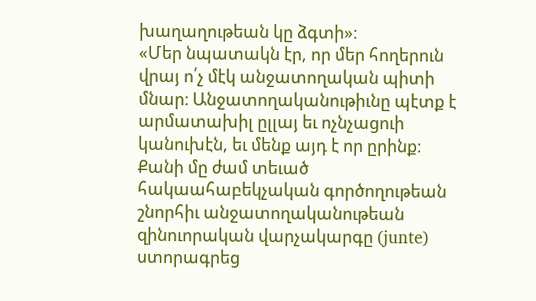խաղաղութեան կը ձգտի»։
«Մեր նպատակն էր, որ մեր հողերուն վրայ ո՛չ մէկ անջատողական պիտի մնար։ Անջատողականութիւնը պէտք է արմատախիլ ըլլայ եւ ոչնչացուի կանուխէն, եւ մենք այդ է որ ըրինք։ Քանի մը ժամ տեւած հակաահաբեկչական գործողութեան շնորհիւ անջատողականութեան զինուորական վարչակարգը (junte) ստորագրեց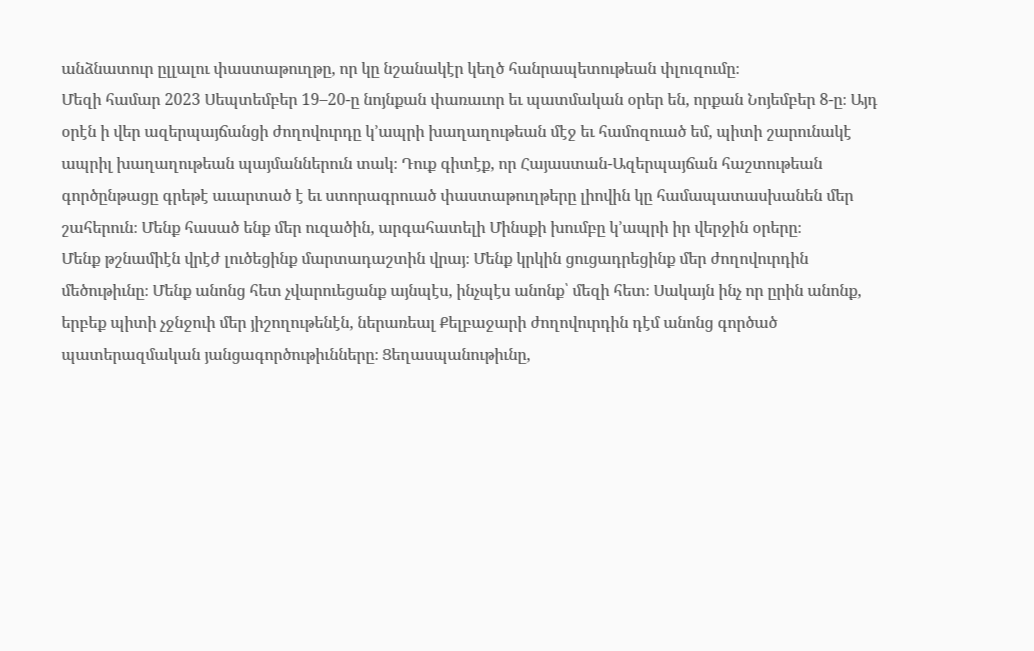անձնատուր ըլլալու փաստաթուղթը, որ կը նշանակէր կեղծ հանրապետութեան փլուզումը։
Մեզի համար 2023 Սեպտեմբեր 19–20-ը նոյնքան փառաւոր եւ պատմական օրեր են, որքան Նոյեմբեր 8-ը։ Այդ օրէն ի վեր ազերպայճանցի ժողովուրդը կ՚ապրի խաղաղութեան մէջ եւ համոզուած եմ, պիտի շարունակէ ապրիլ խաղաղութեան պայմաններուն տակ։ Դուք գիտէք, որ Հայաստան-Ազերպայճան հաշտութեան գործընթացը գրեթէ աւարտած է եւ ստորագրուած փաստաթուղթերը լիովին կը համապատասխանեն մեր շահերուն։ Մենք հասած ենք մեր ուզածին, արգահատելի Մինսքի խումբը կ՚ապրի իր վերջին օրերը։
Մենք թշնամիէն վրէժ լուծեցինք մարտադաշտին վրայ։ Մենք կրկին ցուցադրեցինք մեր ժողովուրդին մեծութիւնը։ Մենք անոնց հետ չվարուեցանք այնպէս, ինչպէս անոնք՝ մեզի հետ։ Սակայն ինչ որ ըրին անոնք, երբեք պիտի չջնջուի մեր յիշողութենէն, ներառեալ Քելբաջարի ժողովուրդին դէմ անոնց գործած պատերազմական յանցագործութիւնները։ Ցեղասպանութիւնը,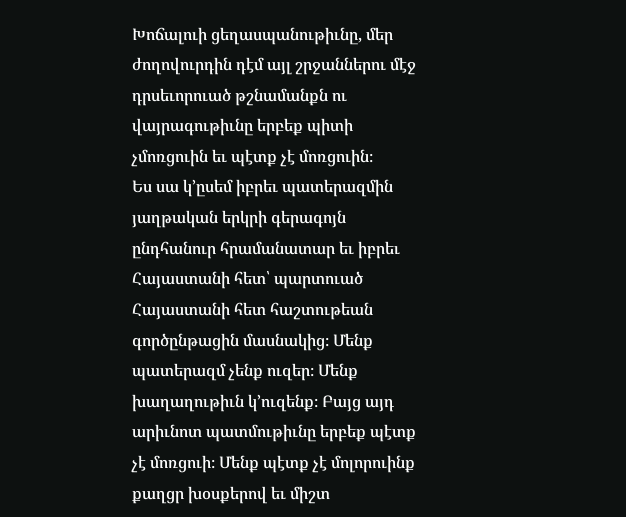Խոճալուի ցեղասպանութիւնը, մեր ժողովուրդին դէմ այլ շրջաններու մէջ դրսեւորուած թշնամանքն ու վայրագութիւնը երբեք պիտի չմոռցուին եւ պէտք չէ մոռցուին։
Ես սա կ’ըսեմ իբրեւ պատերազմին յաղթական երկրի գերագոյն ընդհանուր հրամանատար եւ իբրեւ Հայաստանի հետ՝ պարտուած Հայաստանի հետ հաշտութեան գործընթացին մասնակից։ Մենք պատերազմ չենք ուզեր։ Մենք խաղաղութիւն կ’ուզենք։ Բայց այդ արիւնոտ պատմութիւնը երբեք պէտք չէ մոռցուի։ Մենք պէտք չէ մոլորուինք քաղցր խօսքերով եւ միշտ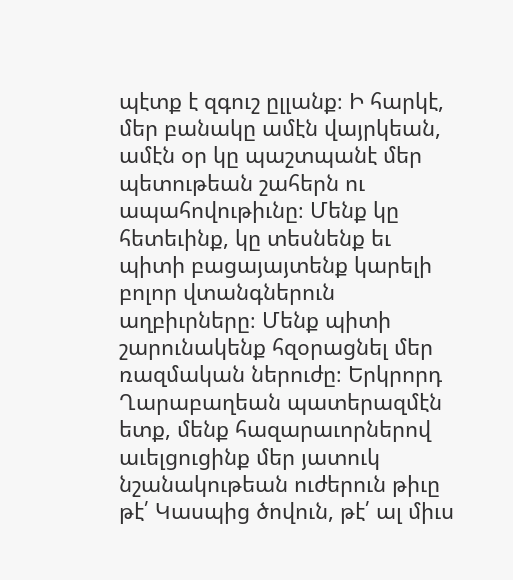պէտք է զգուշ ըլլանք։ Ի հարկէ, մեր բանակը ամէն վայրկեան, ամէն օր կը պաշտպանէ մեր պետութեան շահերն ու ապահովութիւնը։ Մենք կը հետեւինք, կը տեսնենք եւ պիտի բացայայտենք կարելի բոլոր վտանգներուն աղբիւրները։ Մենք պիտի շարունակենք հզօրացնել մեր ռազմական ներուժը։ Երկրորդ Ղարաբաղեան պատերազմէն ետք, մենք հազարաւորներով աւելցուցինք մեր յատուկ նշանակութեան ուժերուն թիւը թէ՛ Կասպից ծովուն, թէ՛ ալ միւս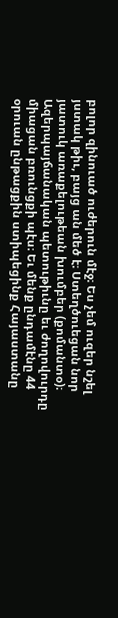բոլոր զինուած ուժերուն մէջ։ Ես չեմ ուզեր նշել յստակ թիւ, բայց ան մեծ է։ Ստեղծուեցան նոր յատուկ առաքելութեան խումբեր (քոմանտօ)։
Ազերպայճանական պետութիւնը եւ ժողովուրդը միացան բռունցքի պէս։ Եւ մենք ընդամէնը 44 օրուան ընթացքին ստիպեցինք Հայաստանը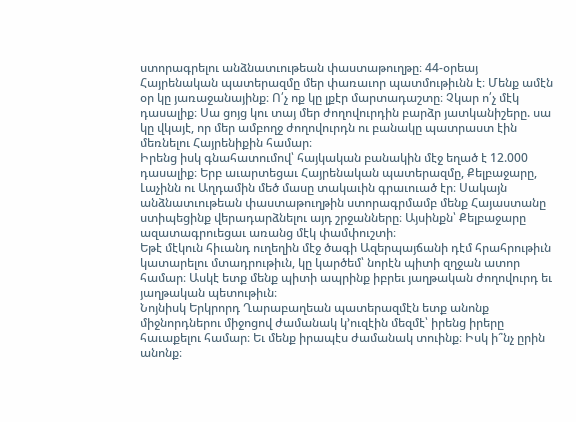ստորագրելու անձնատւութեան փաստաթուղթը։ 44-օրեայ Հայրենական պատերազմը մեր փառաւոր պատմութիւնն է։ Մենք ամէն օր կը յառաջանայինք։ Ո՛չ ոք կը լքէր մարտադաշտը։ Չկար ո՛չ մէկ դասալիք։ Սա ցոյց կու տայ մեր ժողովուրդին բարձր յատկանիշերը. սա կը վկայէ, որ մեր ամբողջ ժողովուրդն ու բանակը պատրաստ էին մեռնելու Հայրենիքին համար։
Իրենց իսկ գնահատումով՝ հայկական բանակին մէջ եղած է 12.000 դասալիք։ Երբ աւարտեցաւ Հայրենական պատերազմը, Քելբաջարը, Լաչինն ու Աղդամին մեծ մասը տակաւին գրաւուած էր։ Սակայն անձնատւութեան փաստաթուղթին ստորագրմամբ մենք Հայաստանը ստիպեցինք վերադարձնելու այդ շրջանները։ Այսինքն՝ Քելբաջարը ազատագրուեցաւ առանց մէկ փամփուշտի։
Եթէ մէկուն հիւանդ ուղեղին մէջ ծագի Ազերպայճանի դէմ հրահրութիւն կատարելու մտադրութիւն, կը կարծեմ՝ նորէն պիտի զղջան ատոր համար։ Ասկէ ետք մենք պիտի ապրինք իբրեւ յաղթական ժողովուրդ եւ յաղթական պետութիւն։
Նոյնիսկ Երկրորդ Ղարաբաղեան պատերազմէն ետք անոնք միջնորդներու միջոցով ժամանակ կ’ուզէին մեզմէ՝ իրենց իրերը հաւաքելու համար։ Եւ մենք իրապէս ժամանակ տուինք։ Իսկ ի՞նչ ըրին անոնք։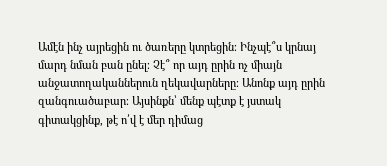Ամէն ինչ այրեցին ու ծառերը կտրեցին։ Ինչպէ՞ս կրնայ մարդ նման բան ընել։ Չէ՞ որ այդ ըրին ոչ միայն անջատողականներուն ղեկավարները։ Անոնք այդ ըրին զանգուածաբար։ Այսինքն՝ մենք պէտք է յստակ գիտակցինք, թէ ո՛վ է մեր դիմաց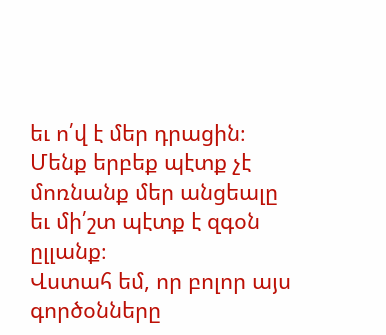եւ ո՛վ է մեր դրացին։ Մենք երբեք պէտք չէ մոռնանք մեր անցեալը եւ մի՛շտ պէտք է զգօն ըլլանք։
Վստահ եմ, որ բոլոր այս գործօնները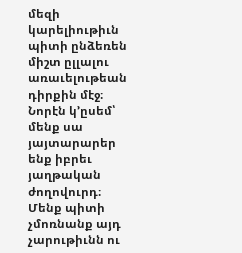մեզի կարելիութիւն պիտի ընձեռեն միշտ ըլլալու առաւելութեան դիրքին մէջ։ Նորէն կ՚ըսեմ՝ մենք սա յայտարարեր ենք իբրեւ յաղթական ժողովուրդ։ Մենք պիտի չմոռնանք այդ չարութիւնն ու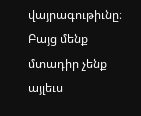վայրագութիւնը։ Բայց մենք մտադիր չենք այլեւս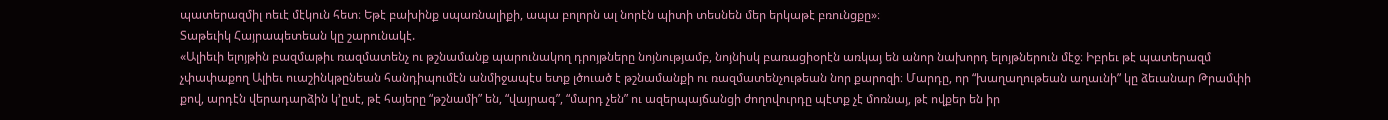պատերազմիլ ոեւէ մէկուն հետ։ Եթէ բախինք սպառնալիքի, ապա բոլորն ալ նորէն պիտի տեսնեն մեր երկաթէ բռունցքը»։
Տաթեւիկ Հայրապետեան կը շարունակէ.
«Ալիեւի ելոյթին բազմաթիւ ռազմատենչ ու թշնամանք պարունակող դրոյթները նոյնությամբ, նոյնիսկ բառացիօրէն առկայ են անոր նախորդ ելոյթներուն մէջ։ Իբրեւ թէ պատերազմ չփափաքող Ալիեւ ուաշինկթընեան հանդիպումէն անմիջապէս ետք լծուած է թշնամանքի ու ռազմատենչութեան նոր քարոզի։ Մարդը, որ “խաղաղութեան աղաւնի” կը ձեւանար Թրամփի քով, արդէն վերադարձին կ՚ըսէ, թէ հայերը “թշնամի” են, “վայրագ”, “մարդ չեն” ու ազերպայճանցի ժողովուրդը պէտք չէ մոռնայ, թէ ովքեր են իր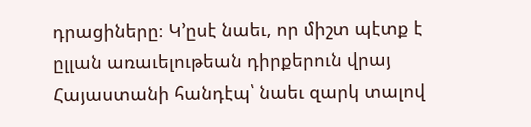դրացիները։ Կ՚ըսէ նաեւ, որ միշտ պէտք է ըլլան առաւելութեան դիրքերուն վրայ Հայաստանի հանդէպ՝ նաեւ զարկ տալով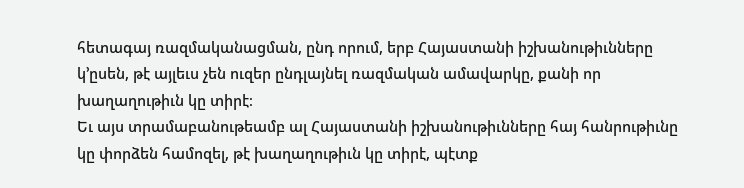հետագայ ռազմականացման, ընդ որում, երբ Հայաստանի իշխանութիւնները կ՚ըսեն, թէ այլեւս չեն ուզեր ընդլայնել ռազմական ամավարկը, քանի որ խաղաղութիւն կը տիրէ։
Եւ այս տրամաբանութեամբ ալ Հայաստանի իշխանութիւնները հայ հանրութիւնը կը փորձեն համոզել, թէ խաղաղութիւն կը տիրէ, պէտք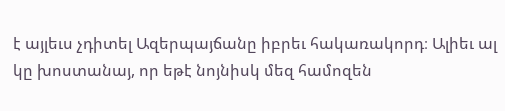է այլեւս չդիտել Ազերպայճանը իբրեւ հակառակորդ։ Ալիեւ ալ կը խոստանայ, որ եթէ նոյնիսկ մեզ համոզեն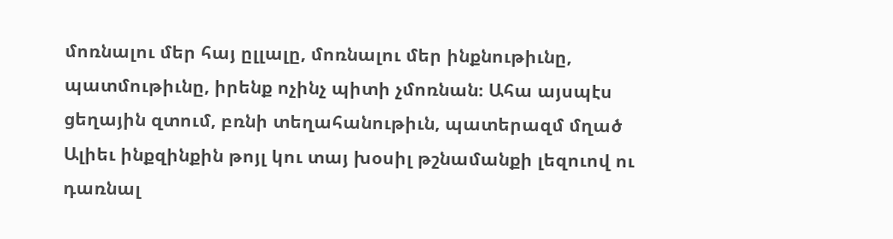մոռնալու մեր հայ ըլլալը, մոռնալու մեր ինքնութիւնը, պատմութիւնը, իրենք ոչինչ պիտի չմոռնան։ Ահա այսպէս ցեղային զտում, բռնի տեղահանութիւն, պատերազմ մղած Ալիեւ ինքզինքին թոյլ կու տայ խօսիլ թշնամանքի լեզուով ու դառնալ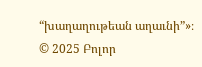“խաղաղութեան աղաւնի”»։
© 2025 Բոլոր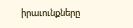իրաւունքները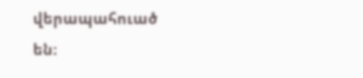վերապահուած են։